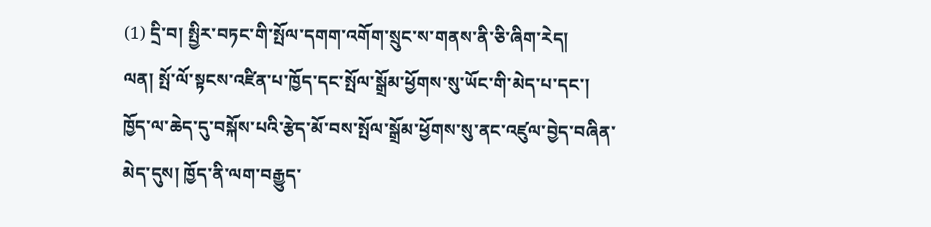(1) དྲི་བ། སྤྱིར་བཏང་གི་སྤོལ་དགག་འགོག་སྲུང་ས་གནས་ནི་ཅི་ཞིག་རེད།
ལན། སྤོ་ལོ་སྟངས་འཛིན་པ་ཁྱོད་དང་སྤོལ་སྒྲོམ་ཕྱོགས་སུ་ཡོང་གི་མེད་པ་དང་། ཁྱོད་ལ་ཆེད་དུ་བསྐོས་པའི་རྩེད་མོ་བས་སྤོལ་སྒྲོམ་ཕྱོགས་སུ་ནང་འཛུལ་བྱེད་བཞིན་མེད་དུས། ཁྱོད་ནི་ལག་བརྒྱུད་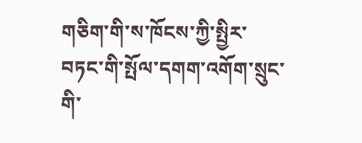གཅིག་གི་ས་ཁོངས་ཀྱི་སྤྱིར་བཏང་གི་སྤོལ་དགག་འགོག་སྲུང་གི་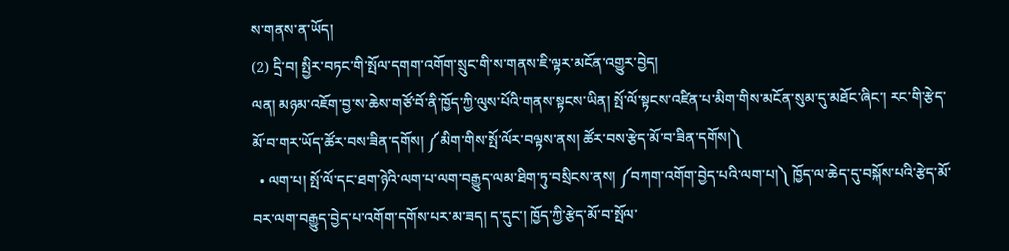ས་གནས་ན་ཡོད།
(2) དྲི་བ། སྤྱིར་བཏང་གི་སྤོལ་དགག་འགོག་སྲུང་གི་ས་གནས་ཇི་ལྟར་མངོན་འགྱུར་བྱེད།
ལན། མཉམ་འཇོག་བྱ་ས་ཆེས་གཙོ་བོ་ནི་ཁྱོད་ཀྱི་ལུས་པོའི་གནས་སྟངས་ཡིན། སྤོ་ལོ་སྟངས་འཛིན་པ་མིག་གིས་མངོན་སུམ་དུ་མཐོང་ཞིང་། རང་གི་རྩེད་མོ་བ་གར་ཡོད་ཚོར་བས་ཟིན་དགོས། ༼མིག་གིས་སྤོ་ལོར་བལྟས་ནས། ཚོར་བས་རྩེད་མོ་བ་ཟིན་དགོས།༽
  • ལག་པ། སྤོ་ལོ་དང་ཐག་ཉེའི་ལག་པ་ལག་བརྒྱུད་ལམ་ཐིག་ཏུ་བསྲིངས་ནས། ༼བཀག་འགོག་བྱེད་པའི་ལག་པ།༽ ཁྱོད་ལ་ཆེད་དུ་བསྐོས་པའི་རྩེད་མོ་བར་ལག་བརྒྱུད་བྱེད་པ་འགོག་དགོས་པར་མ་ཟད། ད་དུང་། ཁྱོད་ཀྱི་རྩེད་མོ་བ་སྤོལ་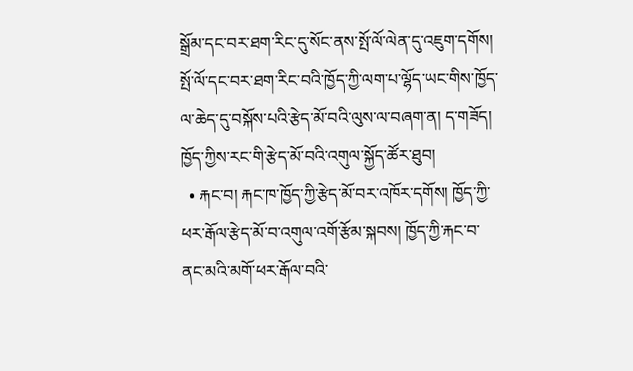སྒྲོམ་དང་བར་ཐག་རིང་དུ་སོང་ནས་སྤོ་ལོ་ལེན་དུ་འཇུག་དགོས། སྤོ་ལོ་དང་བར་ཐག་རིང་བའི་ཁྱོད་ཀྱི་ལག་པ་ལྷོད་ཡང་གིས་ཁྱོད་ལ་ཆེད་དུ་བསྐོས་པའི་རྩེད་མོ་བའི་ལུས་ལ་བཞག་ན། ད་གཟོད། ཁྱོད་ཀྱིས་རང་གི་རྩེད་མོ་བའི་འགུལ་སྐྱོད་ཚོར་ཐུབ།
  • རྐང་བ། རྐང་ཁ་ཁྱོད་ཀྱི་རྩེད་མོ་བར་འཁོར་དགོས། ཁྱོད་ཀྱི་ཕར་རྒོལ་རྩེད་མོ་བ་འགུལ་འགོ་རྩོམ་སྐབས། ཁྱོད་ཀྱི་རྐང་བ་ནང་མའི་མགོ་ཕར་རྒོལ་བའི་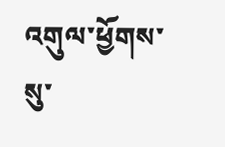འགུལ་ཕྱོགས་སུ་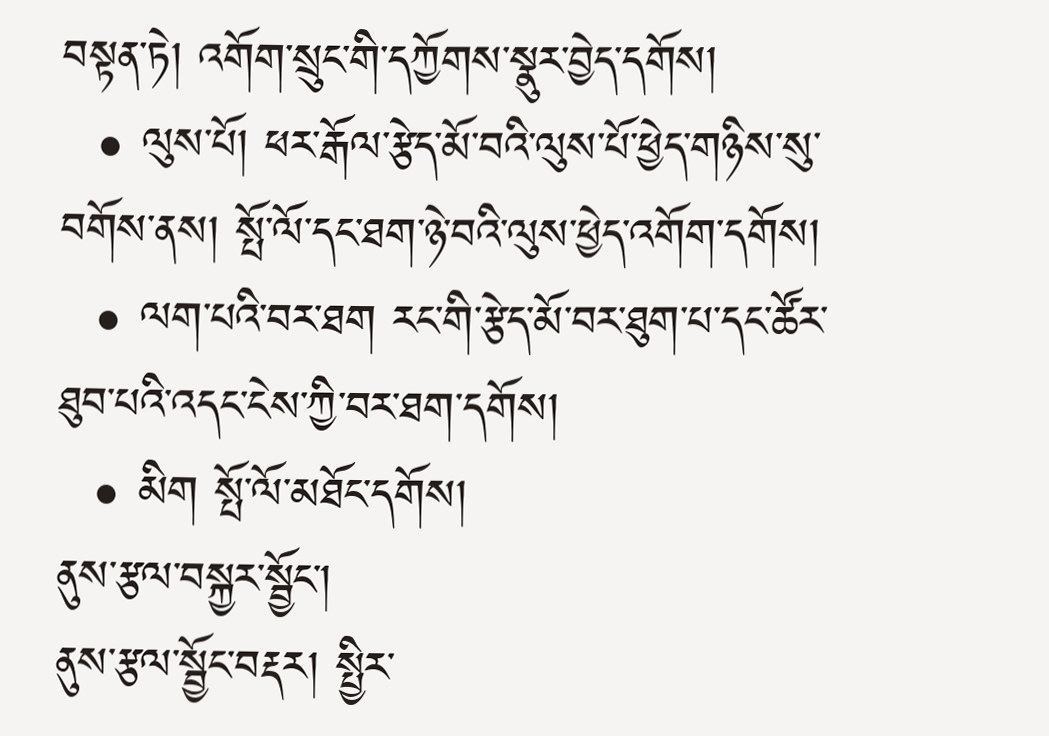བསྟན་ཏེ། འགོག་སྲུང་གི་དཀྱོགས་སྣུར་བྱེད་དགོས།
  • ལུས་པོ། ཕར་རྒོལ་རྩེད་མོ་བའི་ལུས་པོ་ཕྱེད་གཉིས་སུ་བགོས་ནས། སྤོ་ལོ་དང་ཐག་ཉེ་བའི་ལུས་ཕྱེད་འགོག་དགོས།
  • ལག་པའི་བར་ཐག རང་གི་རྩེད་མོ་བར་ཐུག་པ་དང་ཚོར་ཐུབ་པའི་འདང་ངེས་ཀྱི་བར་ཐག་དགོས།
  • མིག སྤོ་ལོ་མཐོང་དགོས།
ནུས་རྩལ་བསྐྱར་སྦྱོང་།
ནུས་རྩལ་སྦྱོང་བརྡར། སྤྱིར་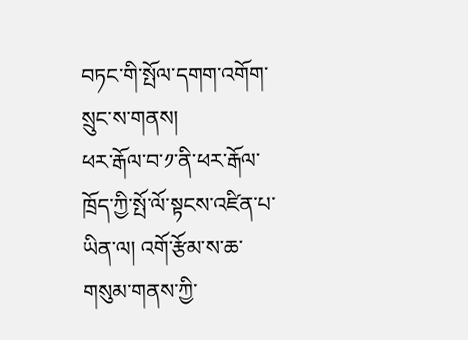བཏང་གི་སྤོལ་དགག་འགོག་སྲུང་ས་གནས།
ཕར་རྒོལ་བ་༡་ནི་ཕར་རྒོལ་ཁྲོད་ཀྱི་སྤོ་ལོ་སྟངས་འཛིན་པ་ཡིན་ལ། འགོ་རྩོམ་ས་ཆ་གསུམ་གནས་ཀྱི་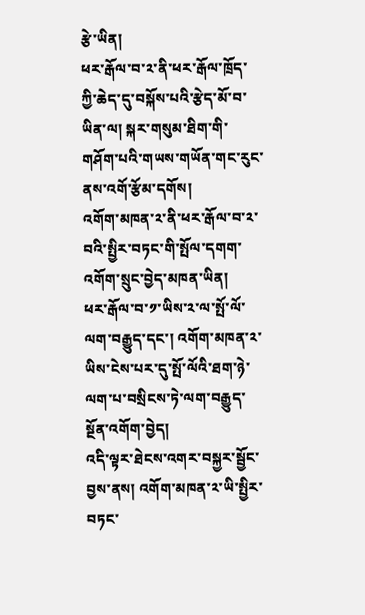རྩེ་ཡིན།
ཕར་རྒོལ་བ་༢་ནི་ཕར་རྒོལ་ཁྲོད་ཀྱི་ཆེད་དུ་བསྐོས་པའི་རྩེད་མོ་བ་ཡིན་ལ། སྐར་གསུམ་ཐིག་གི་གཤོག་པའི་གཡས་གཡོན་གང་རུང་ནས་འགོ་རྩོམ་དགོས།
འགོག་མཁན་༢་ནི་ཕར་རྒོལ་བ་༢་བའི་སྤྱིར་བཏང་གི་སྤོལ་དགག་འགོག་སྲུང་བྱེད་མཁན་ཡིན།
ཕར་རྒོལ་བ་༡་ཡིས་༢་ལ་སྤོ་ལོ་ལག་བརྒྱུད་དང་། འགོག་མཁན་༢་ཡིས་ངེས་པར་དུ་སྤོ་ལོའི་ཐག་ཉེ་ལག་པ་བསྲིངས་ཏེ་ལག་བརྒྱུད་སྔོན་འགོག་བྱེད།
འདི་ལྟར་ཐེངས་འགར་བསྐྱར་སྦྱོང་བྱས་ནས། འགོག་མཁན་༢་ཡི་སྤྱིར་བཏང་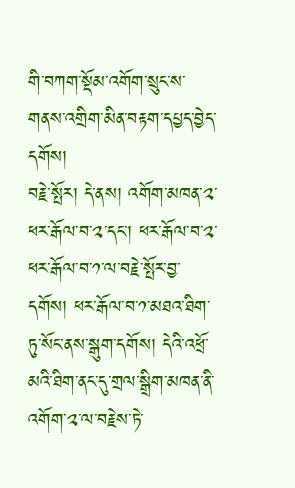གི་བཀག་སྡོམ་འགོག་སྲུང་ས་གནས་འགྲིག་མིན་བརྟག་དཔྱད་བྱེད་དགོས།
བརྗེ་སྤོར། དེ་ནས། འགོག་མཁན་༢་ཕར་རྒོལ་བ་༢་དང་། ཕར་རྒོལ་བ་༢་ཕར་རྒོལ་བ་༡་ལ་བརྗེ་སྤོར་བྱ་དགོས། ཕར་རྒོལ་བ་༡་མཐའ་ཐིག་ཏུ་སོང་ནས་སྒུག་དགོས། དེའི་འཕྲོ་མའི་ཐིག་ནང་དུ་གྲལ་སྒྲིག་མཁན་ནི་འགོག་༢་ལ་བརྗེས་ཏེ་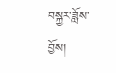བསྐྱར་ཟློས་བྱོས།